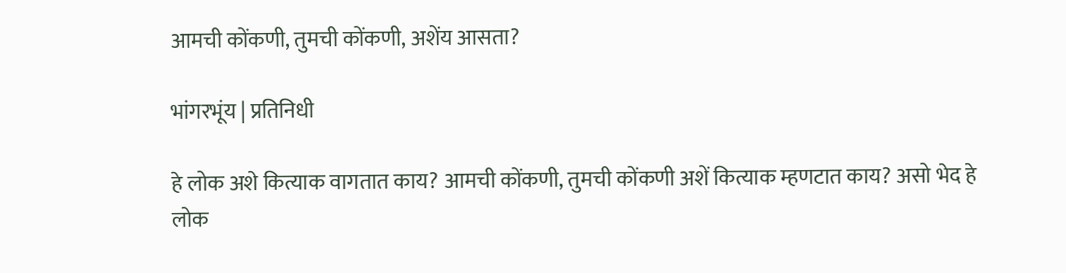आमची कोंकणी, तुमची कोंकणी, अशेंय आसता?

भांगरभूंय | प्रतिनिधी

हे लोक अशे कित्याक वागतात काय? आमची कोंकणी, तुमची कोंकणी अशें कित्याक म्हणटात काय? असो भेद हे लोक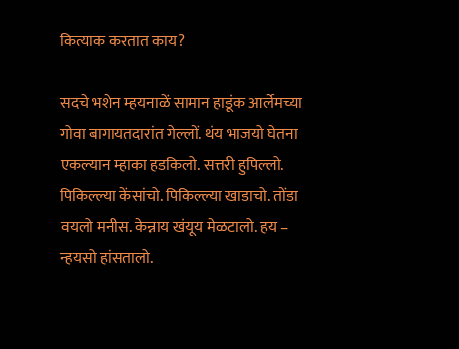कित्याक करतात काय?

सदचे भशेन म्हयनाळें सामान हाडूंक आर्लेमच्या गोवा बागायतदारांत गेल्लों. थंय भाजयो घेतना एकल्यान म्हाका हडकिलो. सत्तरी हुपिल्लो. पिकिल्ल्या केंसांचो. पिकिल्ल्या खाडाचो. तोंडा वयलो मनीस. केन्नाय खंयूय मेळटालो. हय – न्हयसो हांसतालो.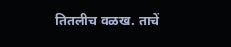तितलीच वळख. ताचें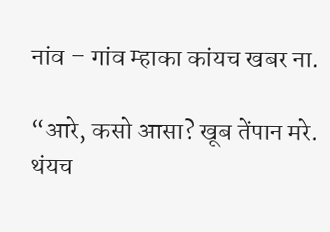नांव – गांव म्हाका कांयच खबर ना.

“आरे, कसो आसा? खूब तेंपान मरे. थंयच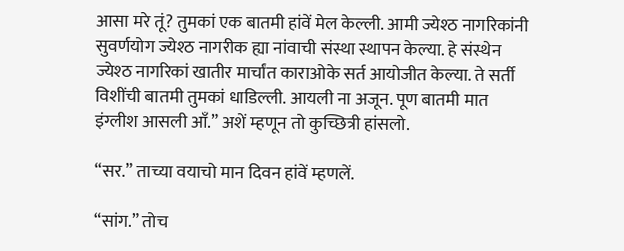आसा मरे तूं? तुमकां एक बातमी हांवें मेल केल्ली. आमी ज्येश्ठ नागरिकांनी सुवर्णयोग ज्येश्ठ नागरीक ह्या नांवाची संस्था स्थापन केल्या. हे संस्थेन ज्येश्ठ नागरिकां खातीर मार्चांत काराओके सर्त आयोजीत केल्या. ते सर्ती विशींची बातमी तुमकां धाडिल्ली. आयली ना अजून. पूण बातमी मात इंग्लीश आसली आँ.” अशें म्हणून तो कुच्छित्री हांसलो.

“सर.” ताच्या वयाचो मान दिवन हांवें म्हणलें.

“सांग.” तोच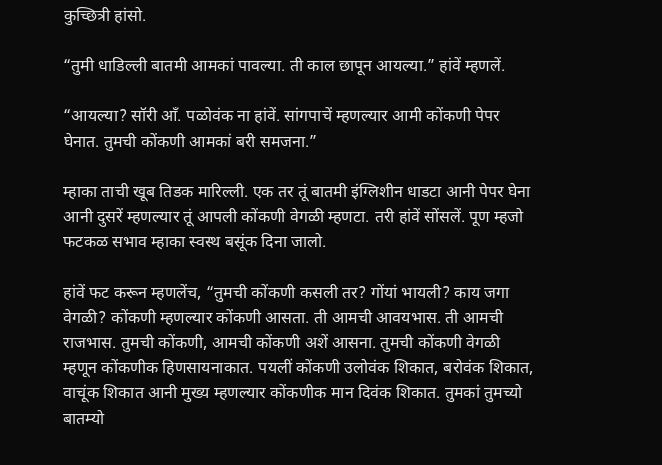कुच्छित्री हांसो.

“तुमी धाडिल्ली बातमी आमकां पावल्या. ती काल छापून आयल्या.” हांवें म्हणलें.

“आयल्या? सॉरी आँ. पळोवंक ना हांवें. सांगपाचें म्हणल्यार आमी कोंकणी पेपर घेनात. तुमची कोंकणी आमकां बरी समजना.”

म्हाका ताची खूब तिडक मारिल्ली. एक तर तूं बातमी इंग्लिशीन धाडटा आनी पेपर घेना आनी दुसरें म्हणल्यार तूं आपली कोंकणी वेगळी म्हणटा. तरी हांवें सोंसलें. पूण म्हजो फटकळ सभाव म्हाका स्वस्थ बसूंक दिना जालो.

हांवें फट करून म्हणलेंच, “तुमची कोंकणी कसली तर? गोंयां भायली? काय जगा वेगळी? कोंकणी म्हणल्यार कोंकणी आसता. ती आमची आवयभास. ती आमची राजभास. तुमची कोंकणी, आमची कोंकणी अशें आसना. तुमची कोंकणी वेगळी म्हणून कोंकणीक हिणसायनाकात. पयलीं कोंकणी उलोवंक शिकात, बरोवंक शिकात, वाचूंक शिकात आनी मुख्य म्हणल्यार कोंकणीक मान दिवंक शिकात. तुमकां तुमच्यो बातम्यो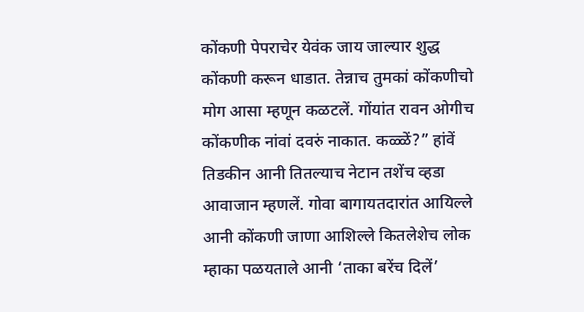कोंकणी पेपराचेर येवंक जाय जाल्यार शुद्ध कोंकणी करून धाडात. तेन्नाच तुमकां कोंकणीचो मोग आसा म्हणून कळटलें. गोंयांत रावन ओगीच कोंकणीक नांवां दवरुं नाकात. कळ्ळें?” हांवें तिडकीन आनी तितल्याच नेटान तशेंच व्हडा आवाजान म्हणलें. गोवा बागायतदारांत आयिल्ले आनी कोंकणी जाणा आशिल्ले कितलेशेच लोक म्हाका पळयताले आनी ‘ताका बरेंच दिलें’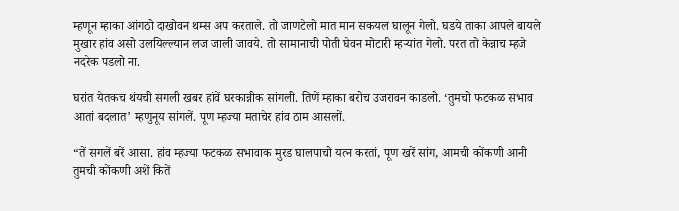म्हणून म्हाका आंगठो दाखोवन थम्स अप करताले. तो जाणटेलो मात मान सकयल घालून गेलो. घडये ताका आपले बायले मुखार हांव असो उलयिल्ल्यान लज जाली जावये. तो सामानाची पोती घेवन मोटारी म्हऱ्यांत गेलो. परत तो केन्नाच म्हजे नदरेक पडलो ना.

घरांत येतकच थंयची सगली खबर हांवें घरकान्नीक सांगली. तिणें म्हाका बरोच उजरावन काडलो. ‘तुमचो फटकळ सभाव आतां बदलात’ म्हणुनूय सांगलें. पूण म्हज्या मताचेर हांव ठाम आसलों.

“तें सगलें बरें आसा. हांव म्हज्या फटकळ सभावाक मुरड घालपाचो यत्न करतां, पूण खरें सांग, आमची कोंकणी आनी तुमची कोंकणी अशें कितें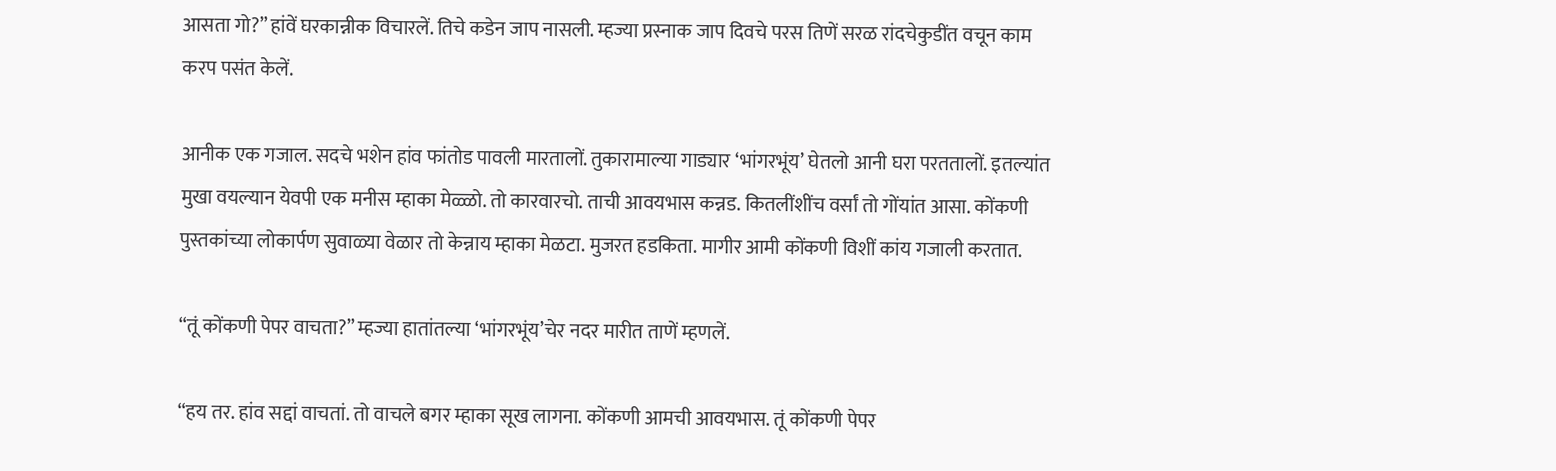आसता गो?” हांवें घरकान्नीक विचारलें. तिचे कडेन जाप नासली. म्हज्या प्रस्नाक जाप दिवचे परस तिणें सरळ रांदचेकुडींत वचून काम करप पसंत केलें.

आनीक एक गजाल. सदचे भशेन हांव फांतोड पावली मारतालों. तुकारामाल्या गाड्यार ‘भांगरभूंय’ घेतलो आनी घरा परततालों. इतल्यांत मुखा वयल्यान येवपी एक मनीस म्हाका मेळ्ळो. तो कारवारचो. ताची आवयभास कन्नड. कितलींशींच वर्सां तो गोंयांत आसा. कोंकणी पुस्तकांच्या लोकार्पण सुवाळ्या वेळार तो केन्नाय म्हाका मेळटा. मुजरत हडकिता. मागीर आमी कोंकणी विशीं कांय गजाली करतात.

“तूं कोंकणी पेपर वाचता?” म्हज्या हातांतल्या ‘भांगरभूंय’चेर नदर मारीत ताणें म्हणलें.

“हय तर. हांव सद्दां वाचतां. तो वाचले बगर म्हाका सूख लागना. कोंकणी आमची आवयभास. तूं कोंकणी पेपर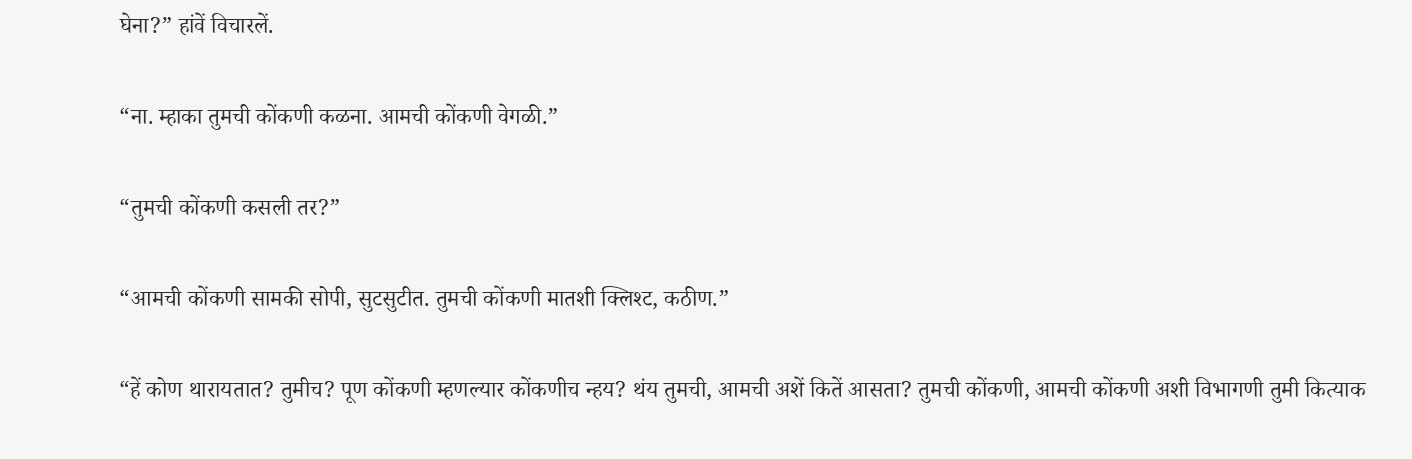घेना?” हांवें विचारलें.

“ना. म्हाका तुमची कोंकणी कळना. आमची कोंकणी वेगळी.”

“तुमची कोंकणी कसली तर?”

“आमची कोंकणी सामकी सोपी, सुटसुटीत. तुमची कोंकणी मातशी क्लिश्ट, कठीण.”

“हें कोण थारायतात? तुमीच? पूण कोंकणी म्हणल्यार कोंकणीच न्हय? थंय तुमची, आमची अशें कितें आसता? तुमची कोंकणी, आमची कोंकणी अशी विभागणी तुमी कित्याक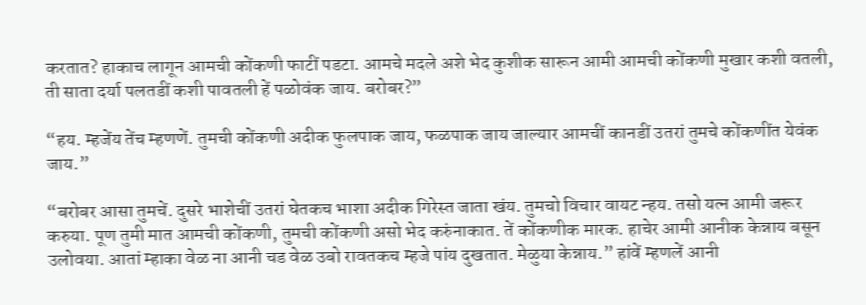करतात? हाकाच लागून आमची कोंकणी फाटीं पडटा. आमचे मदले अशे भेद कुशीक सारून आमी आमची कोंकणी मुखार कशी वतली, ती साता दर्या पलतडीं कशी पावतली हें पळोवंक जाय. बरोबर?”

“हय. म्हजेंय तेंच म्हणणें. तुमची कोंकणी अदीक फुलपाक जाय, फळपाक जाय जाल्यार आमचीं कानडीं उतरां तुमचे कोंकणींत येवंक जाय.”

“बरोबर आसा तुमचें. दुसरे भाशेचीं उतरां घेतकच भाशा अदीक गिरेस्त जाता खंय. तुमचो विचार वायट न्हय. तसो यत्न आमी जरूर करुया. पूण तुमी मात आमची कोंकणी, तुमची कोंकणी असो भेद करुंनाकात. तें कोंकणीक मारक. हाचेर आमी आनीक केन्नाय बसून उलोवया. आतां म्हाका वेळ ना आनी चड वेळ उबो रावतकच म्हजे पांय दुखतात. मेळुया केन्नाय.” हांवें म्हणलें आनी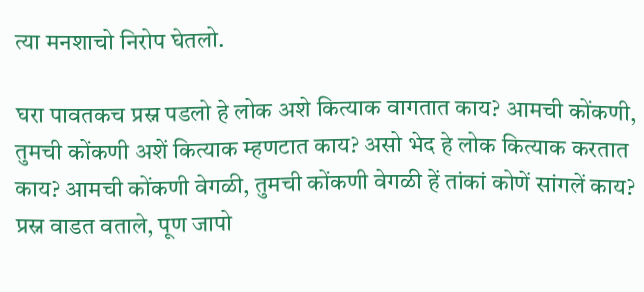त्या मनशाचो निरोप घेतलो.

घरा पावतकच प्रस्न पडलो हे लोक अशे कित्याक वागतात काय? आमची कोंकणी, तुमची कोंकणी अशें कित्याक म्हणटात काय? असो भेद हे लोक कित्याक करतात काय? आमची कोंकणी वेगळी, तुमची कोंकणी वेगळी हें तांकां कोणें सांगलें काय? प्रस्न वाडत वताले, पूण जापो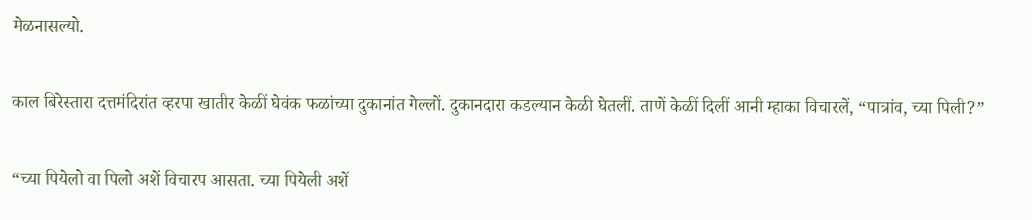मेळनासल्यो.

काल बिरेस्तारा दत्तमंदिरांत व्हरपा खातीर केळीं घेवंक फळांच्या दुकानांत गेल्लों. दुकानदारा कडल्यान केळी घेतलीं. ताणें केळीं दिलीं आनी म्हाका विचारलें, “पात्रांव, च्या पिली?”

“च्या पियेलो वा पिलो अशें विचारप आसता. च्या पियेली अशें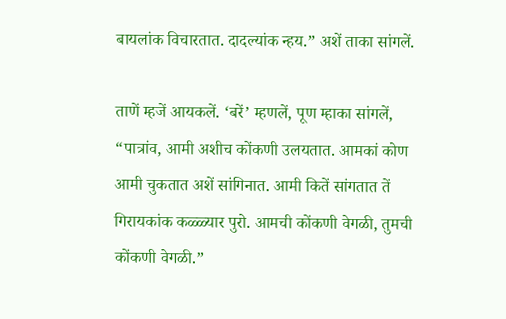बायलांक विचारतात. दादल्यांक न्हय.” अशें ताका सांगलें.

ताणें म्हजें आयकलें. ‘बरें’ म्हणलें, पूण म्हाका सांगलें, “पात्रांव, आमी अशीच कोंकणी उलयतात. आमकां कोण आमी चुकतात अशें सांगिनात. आमी कितें सांगतात तें गिरायकांक कळ्ळ्यार पुरो. आमची कोंकणी वेगळी, तुमची कोंकणी वेगळी.”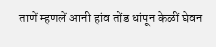ताणें म्हणलें आनी हांव तोंड धांपून केळीं घेवन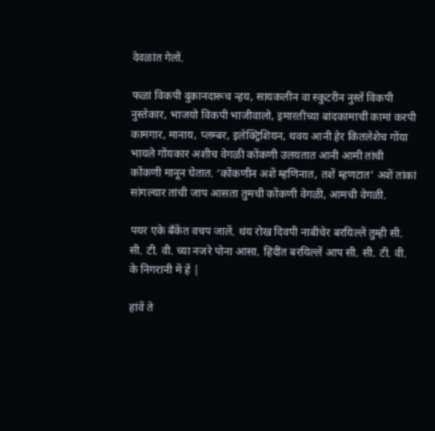देवळांत गेलों.

फळां विकपी दुकानदारूच न्हय, सायकलीन वा स्कुटरीन नुस्तें विकपी नुस्तेकार, भाजयो विकपी भाजीवालो, इमारतीच्या बांदकामाचीं कामां करपी कामगार, मानाय, प्लम्बर, इलेक्ट्रिशियन, थवय आनी हेर कितलेशेच गोंया भायले गोंयकार अशीच वेगळी कोंकणी उलयतात आनी आमी तांची कोंकणी मानून घेतात. ‘कोंकणीन अशें म्हणिनात, तशें म्हणटात’ अशें तांकां सांगल्यार तांची जाप आसता तुमची कोंकणी वेगळी, आमची वेगळी.

पयर एके बँकेंत वचप जालें. थंय रोख दिवपी नाबीचेर बरयिल्लें तुम्ही सी. सी. टी. वी. च्या नजरे पोना आसा. हिंदींत बरयिल्लें आप सी. सी. टी. वी. के निगरानी में हें |

हांवें ते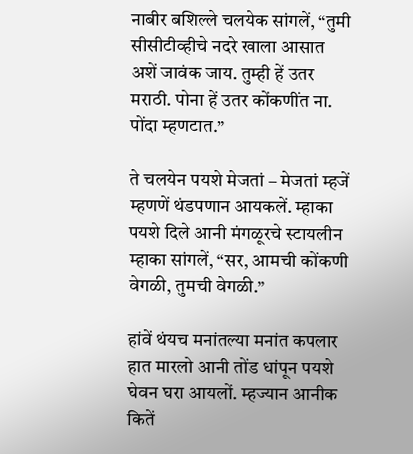नाबीर बशिल्ले चलयेक सांगलें, “तुमी सीसीटीव्हीचे नदरे खाला आसात अशें जावंक जाय. तुम्ही हें उतर मराठी. पोना हें उतर कोंकणींत ना. पोंदा म्हणटात.”

ते चलयेन पयशे मेजतां – मेजतां म्हजें म्हणणें थंडपणान आयकलें. म्हाका पयशे दिले आनी मंगळूरचे स्टायलीन म्हाका सांगलें, “सर, आमची कोंकणी वेगळी, तुमची वेगळी.”

हांवें थंयच मनांतल्या मनांत कपलार हात मारलो आनी तोंड धांपून पयशे घेवन घरा आयलों. म्हज्यान आनीक कितें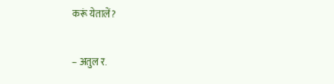करूं येतालें?

– अतुल र.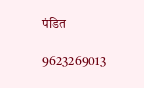पंडित

9623269013